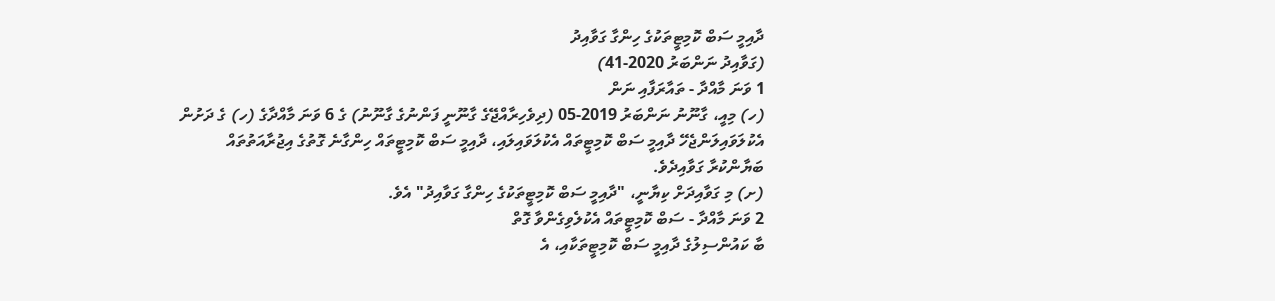ދާއިމީ ސަބް ކޮމިޓީތަކުގެ ހިންގާ ގަވާއިދު
(ގަވާއިދު ނަންބަރު 2020-41)
1 ވަނަ މާއްދާ - ތައާރަފާއި ނަން
(ހ) މިއީ، ގާނޫނު ނަންބަރު 2019-05 (ދިވެހިރާއްޖޭގެ ގާނޫނީ ފަންނުގެ ގާނޫނު) ގެ 6 ވަނަ މާއްދާގެ (ހ) ގެ ދަށުން އެކުލަވައިލަންޖެހޭ ދާއިމީ ސަބް ކޮމިޓީތައް އެކުލަވައިލައި، ދާއިމީ ސަބް ކޮމިޓީތައް ހިންގާނެ ގޮތުގެ އިޖުރާއަތުތައް ބަޔާންކުރާ ގަވާއިދެވެ.
(ށ) މި ގަވާއިދަށް ކިޔާނީ، "ދާއިމީ ސަބް ކޮމިޓީތަކުގެ ހިންގާ ގަވާއިދު" އެވެ.
2 ވަނަ މާއްދާ - ސަބް ކޮމިޓީތައް އެކުލެވިގެންވާ ގޮތް
ބާ ކައުންސިލުގެ ދާއިމީ ސަބް ކޮމިޓީތަކާއި، އެ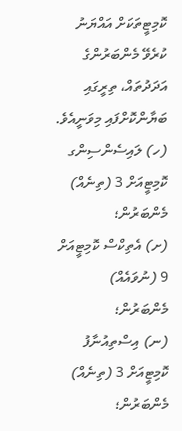ކޮމިޓީތަކަށް އައްޔަނު ކުރެވޭ މެންބަރުންގެ އަދަދުތައް، ތިރީގައި ބަޔާންކޮށްފައި މިވަނީއެވެ.
(ހ) ލައިސެންސިންގ ކޮމިޓީއަށް 3 (ތިނެއް) މެންބަރުން؛
(ށ) އެތިކްސް ކޮމިޓީއަށް 9 (ނުވައެއް) މެންބަރުން؛
(ނ) އިސްތިއުނާފު ކޮމިޓީއަށް 3 (ތިނެއް) މެންބަރުން؛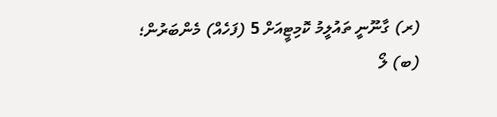(ރ) ގާނޫނީ ތައުލީމު ކޮމިޓީއަށް 5 (ފަހެއް) މެންބަރުން؛
(ބ) ލޯ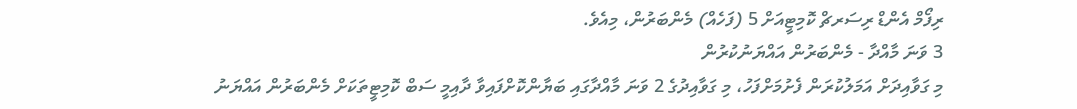ރިފޯމް އެންޑް ރިސަރޗް ކޮމިޓީއަށް 5 (ފަހެއް) މެންބަރުން، މިއެވެ.
3 ވަނަ މާއްދާ - މެންބަރުން އައްޔަނުކުރުން
މި ގަވާއިދަށް އަމަލުކުރަން ފެށުމަށްފަހު، މި ގަވާއިދުގެ 2 ވަނަ މާއްދާގައި ބަޔާންކޮށްފައިވާ ދާއިމީ ސަބް ކޮމިޓީތަކަށް މެންބަރުން އައްޔަނު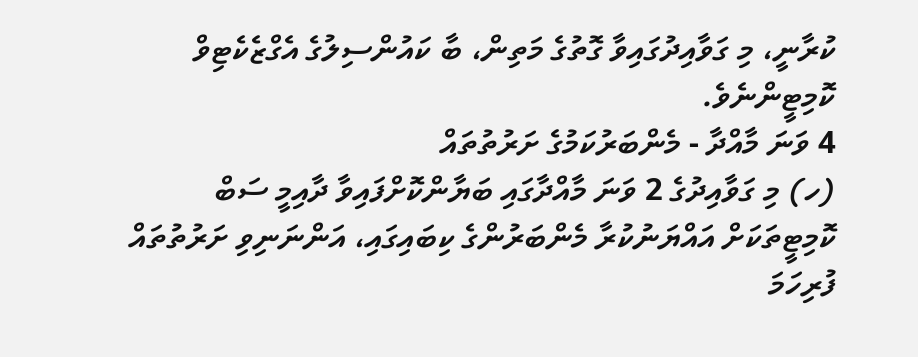ކުރާނީ، މި ގަވާއިދުގައިވާ ގޮތުގެ މަތިން، ބާ ކައުންސިލުގެ އެގްޒެކެޓިވް ކޮމިޓީންނެވެ.
4 ވަނަ މާއްދާ - މެންބަރުކަމުގެ ށަރުތުތައް
(ހ) މި ގަވާއިދުގެ 2 ވަނަ މާއްދާގައި ބަޔާންކޮށްފައިވާ ދާއިމީ ސަބް ކޮމިޓީތަކަށް އައްޔަނުކުރާ މެންބަރުންގެ ކިބައިގައި، އަންނަނިވި ށަރުތުތައް ފުރިހަމަ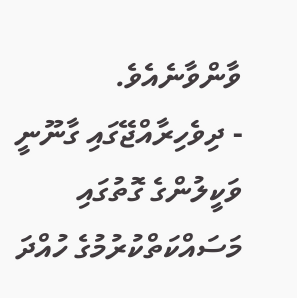ވާންވާނެއެވެ.
- ދިވެހިރާއްޖޭގައި ގާނޫނީ ވަކީލުންގެ ގޮތުގައި މަސައްކަތްކުރުމުގެ ހުއްދަ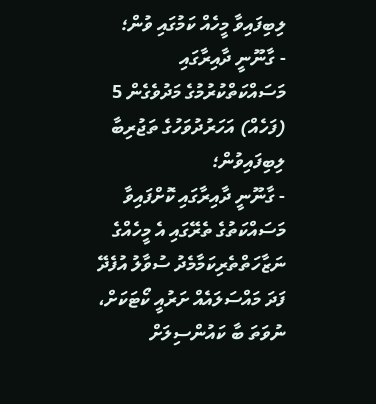ލިބިފައިވާ މީހެއް ކަމުގައި ވުން؛
- ގާނޫނީ ދާއިރާގައި މަސައްކަތްކުރުމުގެ މަދުވެގެން 5 (ފަހެއް) އަހަރުދުވަހުގެ ތަޖުރިބާ ލިބިފައިވުން؛
- ގާނޫނީ ދާއިރާގައި ކޮށްފައިވާ މަސައްކަތުގެ ތެރޭގައި އެ މީހެއްގެ ނަޒާހަތްތެރިކަމާމެދު ސުވާލު އުފެދޭ ފަދަ މައްސަލައެއް ށަރުއީ ކޯޓަކަށް، ނުވަތަ ބާ ކައުންސިލަށް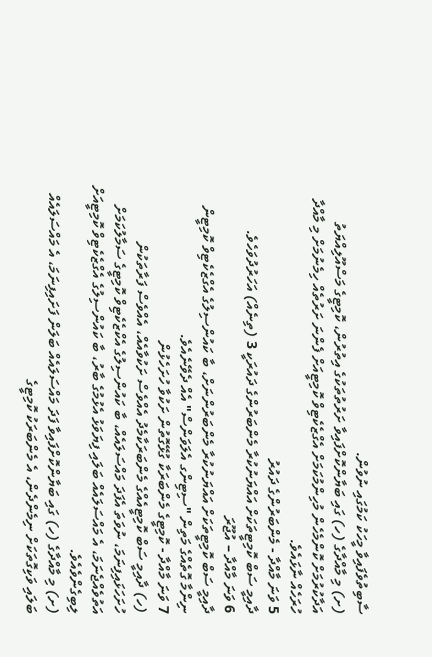ސާބިތުވެފައިވާ މީހަކު ކަމުގައި ނުވުން.
(ށ) މި މާއްދާގެ (ހ) ގައި ބަޔާންކޮށްފައިވާ ށަރުތުތަކުގެ އިތުރުން، ކޮމިޓީގެ މަސްއޫލިއްޔަތު އަދާކުރުމަށް ކޮންމެހެން މުހިންމުކަމަށް އެގްޒެކެޓިވް ކޮމިޓީއަށް ފެންނަ ށަރުތެއް ހިމެނުމަށް މި މާއްދާ ހުރަހެއް ނާޅައެވެ.
5 ވަނަ މާއްދާ - މެންބަރުންގެ ދައުރު
ދާއިމީ ސަބް ކޮމިޓީތަކަށް އައްޔަނުކުރާ މެންބަރުންގެ ދައުރަކީ 3 (ތިނެއް) އަހަރުދުވަހެވެ.
6 ވަނަ މާއްދާ – އުޖޫރަ
ދާއިމީ ސަބް ކޮމިޓީތަކަށް އައްޔަނުކުރާ މެންބަރުންނަށް، ބާ ކައުންސިލުގެ އެގްޒެކެޓިވް ކޮމިޓީން ނިންމާ ގޮތެއްގެ މަތިން "ސިޓިންގ އެލަވަންސް" އެއް ދެވޭނެއެވެ.
7 ވަނަ މާއްދާ - ކޮމިޓީގެ މެންބަރަކާ ގުޅޭގޮތުން ށަކުވާ ހުށަހެޅުން
(ހ) ދާއިމީ ސަބް ކޮމިޓީއެއްގެ މެންބަރަކާމެދު އެއްވެސް ށަކުވާއެއް، އެއްވެސް ފަރާތަކުން ހުށަހަޅައިފިނަމަ، ނުވަތަ އެފަދަ މައްސަލައެއް، ބާ ކައުންސިލުގެ އެކްޒެކެޓިވް ކޮމިޓީގެ ސަމާލުކަމަށް އަތުވެއްޖެނަމަ، އެ މައްސަލައެއް ބަލައި ފިޔަވަޅު އެޅުމުގެ ބާރު، ބާ ކައުންސިލުގެ އެގްޒެކެޓިވް ކޮމިޓީއަށް ލިބިގެންވެއެވެ.
(ށ) މި މާއްދާގެ (ހ) ގައި ބަޔާންކޮށްފައިވާ ފަދަ މައްސަލައެއް ބަލަން ފަށައިފިނަމަ، އެ މައްސަލައެއް ބަލައި ވަކިގޮތަކަށް ނިމެންދެން، އެ މެންބަރަކު ކޮމިޓީގެ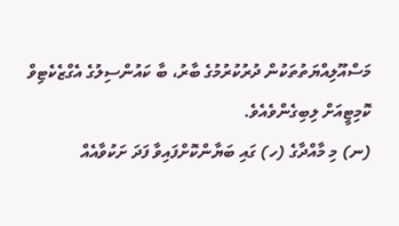މަސްއޫލިއްޔަތުތަކުން ދުރުކުރުމުގެ ބާރު، ބާ ކައުންސިލުގެ އެގްޒެކެޓިވް ކޮމިޓީއަށް ލިބިގެންވެއެވެ.
(ނ) މި މާއްދާގެ (ހ) ގައި ބަޔާންކޮށްފައިވާ ފަދަ ށަކުވާއެއް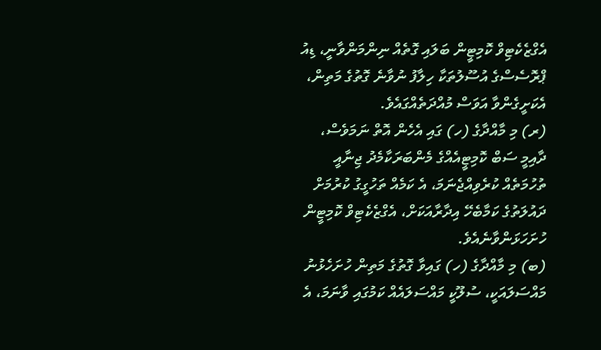އެގްޒެކެޓިވް ކޮމިޓީން ބަލައި ގޮތެއް ނިންމަންވާނީ، ޑިއު ޕްރޮސެސްގެ އުސޫލުތަކާ ހިލާފު ނުވާނެ ގޮތުގެ މަތިން، އެކަށީގެންވާ އަވަސް މުއްދަތެއްގައެވެ.
(ރ) މި މާއްދާގެ (ހ) ގައި އެހެން އޮތް ނަމަވެސް، ދާއިމީ ސަބް ކޮމިޓީއެއްގެ މެންބަރަކާމެދު ޖިނާއީ ތުހުމަތެއް ކުރެވިއްޖެނަމަ، އެ ކަމެއް ތަހުގީގު ކުރުމަށް ދައުލަތުގެ ކަމާބެހޭ އިދާރާއަކަށް، އެގްޒެކެޓިވް ކޮމިޓީން ހުށަހަޅަންވާނެއެވެ.
(ބ) މި މާއްދާގެ (ހ) ގައިވާ ގޮތުގެ މަތިން ހުށަހެޅުނު މައްސަލައަކީ، ސުލޫކީ މައްސަލައެއް ކަމުގައި ވާނަމަ، އެ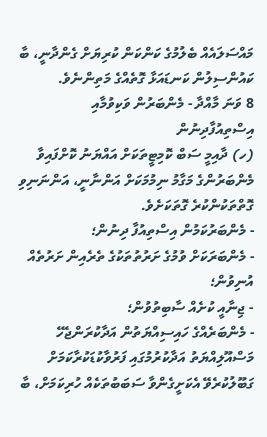މައްސަލައެއް ބެލުމުގެ ކަންކަން ކުރިޔަށް ގެންދާނީ، ބާ ކައުންސިލުން ކަނޑައަޅާ ގޮތެއްގެ މަތިންނެވެ.
8 ވަނަ މާއްދާ - މެންބަރުން ވަކިވުމާއި އިސްތިއުފާދިނުން
(ހ) ދާއިމީ ސަބް ކޮމިޓީތަކަށް އައްޔަނު ކޮށްފައިވާ މެންބަރުންގެ މަގާމު ނިމުމަކަށް އަންނާނީ، އަންނަނިވި ގޮތްތަކުންކުރެ ގޮތަކަށެވެ.
- މެންބަރުކަމުން އިސްތިއުފާ ދިނުން؛
- މެންބަރަކަށް ވުމުގެ ށަރުތުތަކުގެ ތެރެއިން ށަރުތެއް އުނިވުން؛
- ޖިނާއީ ކުށެއް ސާބިތުވުން؛
- މެންބަރެއްގެ ހައިސިއްޔަތުން އަދާކުރަންޖެހޭ މަސްއޫލިއްޔަތު އަދާކުރުމުގައި ފަރުވާކުޑަކުރާކަމަށް ގަބޫލުކުރެވޭ އެކަށީގެންވާ ސަބަބުތަކެއް ހުރިކަމަށް، ބާ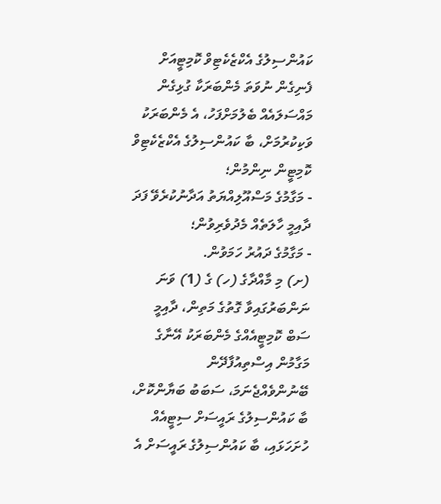ކައުންސިލުގެ އެކްޒެކެޓިވް ކޮމިޓީއަށް ފެނިގެން ނުވަތަ މެންބަރަކާ ގުޅިގެން މައްސަލައެއް ބެލުމަށްފަހު، އެ މެންބަރަކު ވަކިކުރުމަށް، ބާ ކައުންސިލުގެ އެކްޒެކެޓިވް ކޮމިޓީން ނިންމުން؛
- މަގާމުގެ މަސްއޫލިއްޔަތު އަދާނުކުރެވޭ ފަދަ ދާއިމީ ހާލަތެއް މެދުވެރިވުން؛
- މަގާމުގެ ދައުރު ހަމަވުން.
(ށ) މި މާއްދާގެ (ހ) ގެ (1) ވަނަ ނަންބަރުގައިވާ ގޮތުގެ މަތިން، ދާއިމީ ސަބް ކޮމިޓީއެއްގެ މެންބަރަކު އޭނާގެ މަގާމުން އިސްތިއުފާދޭން ބޭނުންވެއްޖެނަމަ، ސަބަބު ބަޔާންކޮށް، ބާ ކައުންސިލުގެ ރައީސަށް ސިޓީއެއް ހުށަހަޅައި، ބާ ކައުންސިލުގެ ރައީސަށް އެ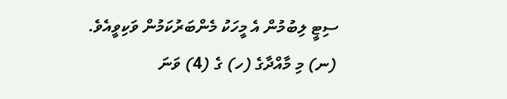ސިޓީ ލިބުމުން އެ މީހަކު މެންބަރުކަމުން ވަކިވީއެވެ.
(ނ) މި މާއްދާގެ (ހ) ގެ (4) ވަނަ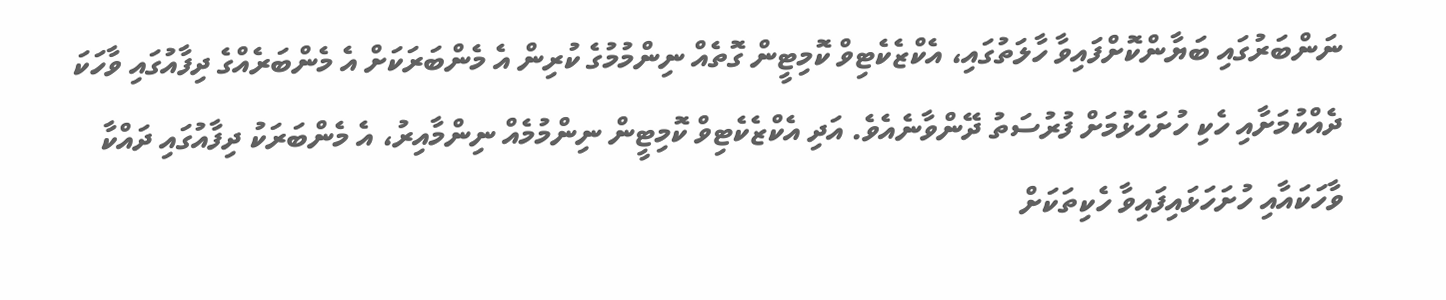ނަންބަރުގައި ބަޔާންކޮށްފައިވާ ހާލަތުގައި، އެކްޒެކެޓިވް ކޮމިޓީން ގޮތެއް ނިންމުމުގެ ކުރިން އެ މެންބަރަކަށް އެ މެންބަރެއްގެ ދިފާއުގައި ވާހަކަ ދެއްކުމަށާއި ހެކި ހުށަހެޅުމަށް ފުރުސަތު ދޭންވާނެއެވެ. އަދި އެކްޒެކެޓިވް ކޮމިޓީން ނިންމުމެއް ނިންމާއިރު، އެ މެންބަރަކު ދިފާއުގައި ދައްކާ ވާހަކައާއި ހުށަހަޅައިފައިވާ ހެކިތަކަށް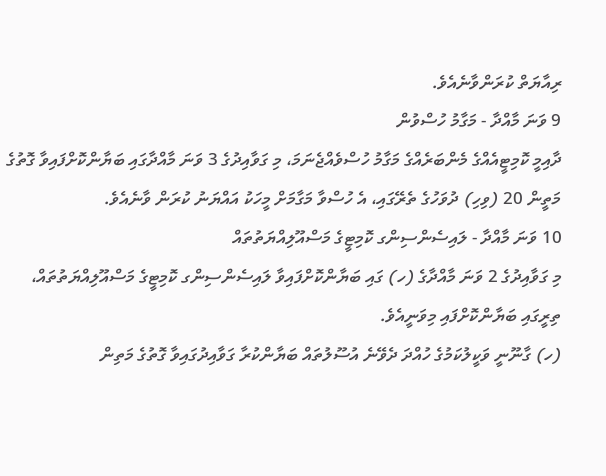ރިއާޔަތް ކުރަންވާނެއެވެ.
9 ވަނަ މާއްދާ - މަގާމު ހުސްވުން
ދާއިމީ ކޮމިޓީއެއްގެ މެންބަރެއްގެ މަގާމު ހުސްވެއްޖެނަމަ، މި ގަވާއިދުގެ 3 ވަނަ މާއްދާގައި ބަޔާންކޮށްފައިވާ ގޮތުގެ މަތީން 20 (ވިހި) ދުވަހުގެ ތެރޭގައި، އެ ހުސްވާ މަގާމަށް މީހަކު އައްޔަނު ކުރަން ވާނެއެވެ.
10 ވަނަ މާއްދާ - ލައިސެންސިންގ ކޮމިޓީގެ މަސްއޫލިއްޔަތުތައް
މި ގަވާއިދުގެ 2 ވަނަ މާއްދާގެ (ހ) ގައި ބަޔާންކޮށްފައިވާ ލައިސެންސިންގ ކޮމިޓީގެ މަސްއޫލިއްޔަތުތައް، ތިރީގައި ބަޔާންކޮށްފައި މިވަނީއެވެ.
(ހ) ގާނޫނީ ވަކީލުކަމުގެ ހުއްދަ ދެވޭނެ އުސޫލުތައް ބަޔާންކުރާ ގަވާއިދުގައިވާ ގޮތުގެ މަތިން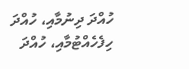ހުއްދަ ދިނުމާއި، ހުއްދަ ހިފެހެއްޓުމާއި، ހުއްދަ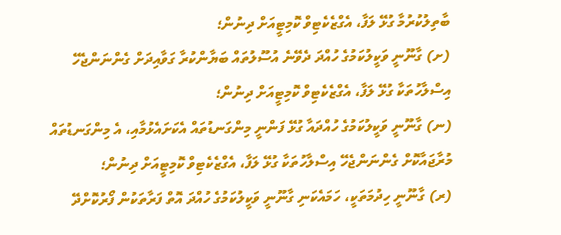ބާތިލުކުރުމާ ގުޅޭ ލަފާ، އެގްޒެކެޓިވް ކޮމިޓީއަށް ދިނުން؛
(ށ) ގާނޫނީ ވަކީލުކަމުގެ ހުއްދަ ދެވޭނެ އުސޫލުތައް ބަޔާންކުރާ ގަވާއިދަށް ގެންނަންޖެހޭ އިސްލާހުތަކާ ގުޅޭ ލަފާ، އެގްޒެކެޓިވް ކޮމިޓީއަށް ދިނުން؛
(ނ) ގާނޫނީ ވަކީލުކަމުގެ ހުއްދައާ ގުޅޭ ފަންނީ މިންގަނޑުތައް އެކަށައެޅުމާއި، އެ މިންގަނޑުތައް މުރާޖައާކޮށް ގެންނަންޖެހޭ އިސްލާހުތަކާ ގުޅޭ ލަފާ، އެގްޒެކެޓިވް ކޮމިޓީއަށް ދިނުން؛
(ރ) ގާނޫނީ ހިދުމަތަކީ، ހަމައެކަނި ގާނޫނީ ވަކީލުކަމުގެ ހުއްދަ އޮތް ފަރާތަކުން ފޯރުކޮށްދޭ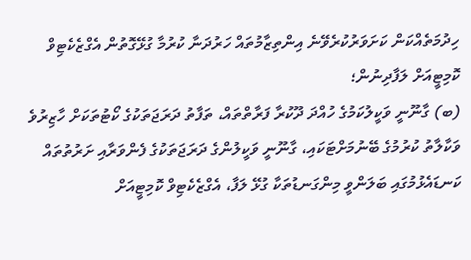ހިދުމަތެއްކަން ކަށަވަރުކުރެވޭނެ އިންތިޒާމުތައް ހަރުދަނާ ކުރުމާ ގުޅޭގޮތުން އެގްޒެކެޓިވް ކޮމިޓީއަށް ލަފާދިނުން؛
(ބ) ގާނޫނީ ވަކީލުކަމުގެ ހުއްދަ ދޫކުރާ ފަރާތްތައް، ތަފާތު ދަރަޖަތަކުގެ ކޯޓުތަކަށް ހާޒިރުވެ ވަކާލާތު ކުރުމުގެ ބޭނުމަށްޓަކައި، ގާނޫނީ ވަކީލުންގެ ދަރަޖަތަކުގެ ފެންވަރާއި ށަރުތުތައް ކަނޑައެޅުމުގައި ބަލަންވީ މިންގަނޑުތަކާ ގުޅޭ ލަފާ، އެގްޒެކެޓިވް ކޮމިޓީއަށް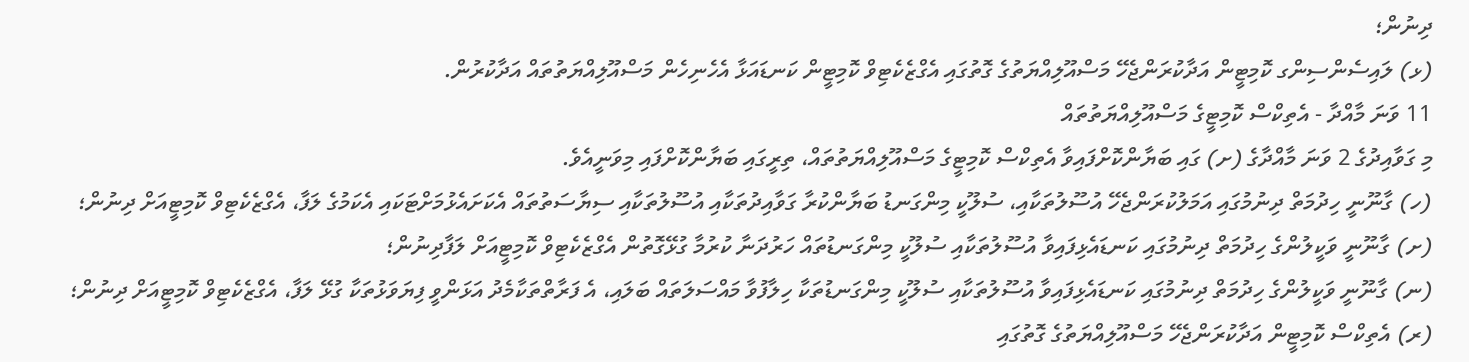ދިނުން؛
(ޅ) ލައިސެންސިންގ ކޮމިޓީން އަދާކުރަންޖެހޭ މަސްއޫލިއްޔަތުގެ ގޮތުގައި އެގްޒެކެޓިވް ކޮމިޓީން ކަނޑައަޅާ އެހެނިހެން މަސްއޫލިއްޔަތުތައް އަދާކުރުން.
11 ވަނަ މާއްދާ - އެތިކްސް ކޮމިޓީގެ މަސްއޫލިއްޔަތުތައް
މި ގަވާއިދުގެ 2 ވަނަ މާއްދާގެ (ށ) ގައި ބަޔާންކޮށްފައިވާ އެތިކްސް ކޮމިޓީގެ މަސްއޫލިއްޔަތުތައް، ތިރީގައި ބަޔާންކޮށްފައި މިވަނީއެވެ.
(ހ) ގާނޫނީ ހިދުމަތް ދިނުމުގައި އަމަލުކުރަންޖެހޭ އުސޫލުތަކާއި، ސުލޫކީ މިންގަނޑު ބަޔާންކުރާ ގަވާއިދުތަކާއި އުސޫލުތަކާއި ސިޔާސަތުތައް އެކަށައެޅުމަށްޓަކައި އެކަމުގެ ލަފާ، އެގްޒެކެޓިވް ކޮމިޓީއަށް ދިނުން؛
(ށ) ގާނޫނީ ވަކީލުންގެ ހިދުމަތް ދިނުމުގައި ކަނޑައެޅިފައިވާ އުސޫލުތަކާއި ސުލޫކީ މިންގަނޑުތައް ހަރުދަނާ ކުރުމާ ގުޅޭގޮތުން އެގްޒެކެޓިވް ކޮމިޓީއަށް ލަފާދިނުން؛
(ނ) ގާނޫނީ ވަކީލުންގެ ހިދުމަތް ދިނުމުގައި ކަނޑައެޅިފައިވާ އުސޫލުތަކާއި ސުލޫކީ މިންގަނޑުތަކާ ހިލާފުވާ މައްސަލަތައް ބަލައި، އެ ފަރާތްތަކާމެދު އަޅަންވީ ފިޔަވަޅުތަކާ ގުޅޭ ލަފާ، އެގްޒެކެޓިވް ކޮމިޓީއަށް ދިނުން؛
(ރ) އެތިކްސް ކޮމިޓީން އަދާކުރަންޖެހޭ މަސްއޫލިއްޔަތުގެ ގޮތުގައި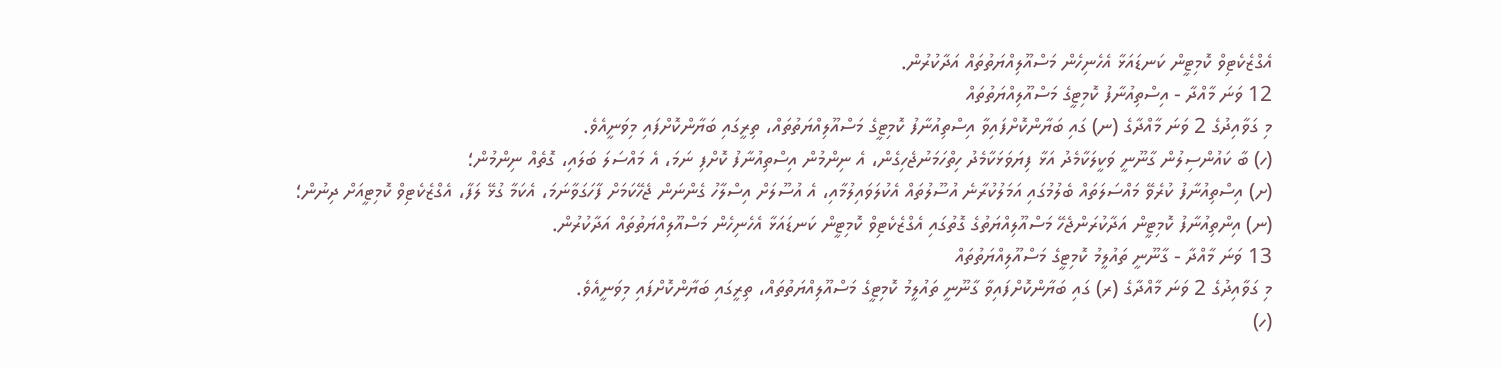އެގްޒެކެޓިވް ކޮމިޓީން ކަނޑައަޅާ އެހެނިހެން މަސްއޫލިއްޔަތުތައް އަދާކުރުން.
12 ވަނަ މާއްދާ - އިސްތިއުނާފު ކޮމިޓީގެ މަސްއޫލިއްޔަތުތައް
މި ގަވާއިދުގެ 2 ވަނަ މާއްދާގެ (ނ) ގައި ބަޔާންކޮށްފައިވާ އިސްތިއުނާފު ކޮމިޓީގެ މަސްއޫލިއްޔަތުތައް، ތިރީގައި ބަޔާންކޮށްފައި މިވަނީއެވެ.
(ހ) ބާ ކައުންސިލުން ގާނޫނީ ވަކީލަކާމެދު އަޅާ ފިޔަވަޅަކާމެދު ހިތްހަމަނުޖެހިގެން، އެ ނިންމުން އިސްތިއުނާފު ކޮށްފި ނަމަ، އެ މައްސަލަ ބަލައި، ގޮތެއް ނިންމުން؛
(ށ) އިސްތިއުނާފު ކުރެވޭ މައްސަލަތައް ބެލުމުގައި އަމަލުކުރާނެ އުސޫލުތައް އެކުލަވައިލުމާއި، އެ އުސޫލަށް އިސްލާހު ގެންނަން ޖެހޭކަމަށް ފާހަގަވާނަމަ، އެކަމާ ގުޅޭ ލަފާ، އެގްޒެކެޓިވް ކޮމިޓީއަށް ދިނުން؛
(ނ) އިންތިއުނާފު ކޮމިޓީން އަދާކުރަންޖެހޭ މަސްއޫލިއްޔަތުގެ ގޮތުގައި އެގްޒެކެޓިވް ކޮމިޓީން ކަނޑައަޅާ އެހެނިހެން މަސްއޫލިއްޔަތުތައް އަދާކުރުން.
13 ވަނަ މާއްދާ - ގާނޫނީ ތައުލީމު ކޮމިޓީގެ މަސްއޫލިއްޔަތުތައް
މި ގަވާއިދުގެ 2 ވަނަ މާއްދާގެ (ރ) ގައި ބަޔާންކޮށްފައިވާ ގާނޫނީ ތައުލީމު ކޮމިޓީގެ މަސްއޫލިއްޔަތުތައް، ތިރީގައި ބަޔާންކޮށްފައި މިވަނީއެވެ.
(ހ)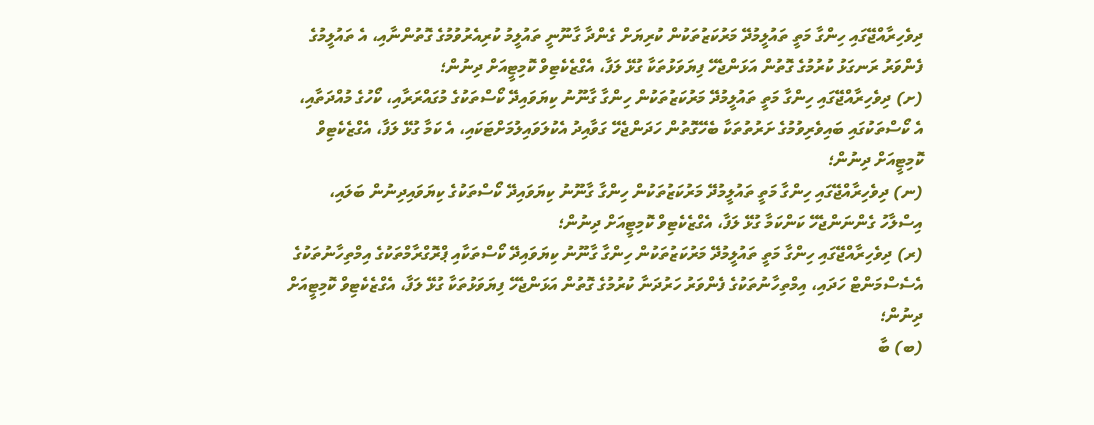ދިވެހިރާއްޖޭގައި ހިންގާ މަތީ ތައުލީމުދޭ މަރުކަޒުތަކުން ކުރިޔަށް ގެންދާ ގާނޫނީ ތައުލީމު ކުރިއެރުވުމުގެ ގޮތުންނާއި، އެ ތައުލީމުގެ ފެންވަރު ރަނގަޅު ކުރުމުގެ ގޮތުން އަޅަންޖެހޭ ފިޔަވަޅުތަކާ ގުޅޭ ލަފާ، އެގްޒެކެޓިވް ކޮމިޓީއަށް ދިނުން؛
(ށ) ދިވެހިރާއްޖޭގައި ހިންގާ މަތީ ތައުލީމުދޭ މަރުކަޒުތަކުން ހިންގާ ގާނޫނު ކިޔަވައިދޭ ކޯސްތަކުގެ މުގައްރަރާއި، ކޯހުގެ މުއްދަތާއި، އެ ކޯސްތަކުގައި ބައިވެރިވުމުގެ ށަރުތުތަކާ ބެހޭގޮތުން ހަދަންޖެހޭ ގަވާއިދު އެކުލަވައިލުމަށްޓަކައި، އެ ކަމާ ގުޅޭ ލަފާ، އެގްޒެކެޓިވް ކޮމިޓީއަށް ދިނުން؛
(ނ) ދިވެހިރާއްޖޭގައި ހިންގާ މަތީ ތައުލީމުދޭ މަރުކަޒުތަކުން ހިންގާ ގާނޫނު ކިޔަވައިދޭ ކޯސްތަކުގެ ކިޔަވައިދިނުން ބަލައި، އިސްލާހު ގެންނަންޖެހޭ ކަންކަމާ ގުޅޭ ލަފާ، އެގްޒެކެޓިވް ކޮމިޓީއަށް ދިނުން؛
(ރ) ދިވެހިރާއްޖޭގައި ހިންގާ މަތީ ތައުލީމުދޭ މަރުކަޒުތަކުން ހިންގާ ގާނޫނު ކިޔަވައިދޭ ކޯސްތަކާއި ޕްރޮގްރާމްތަކުގެ އިމްތިހާނުތަކުގެ އެސެސްމަންޓް ހަދައި، އިމްތިހާނުތަކުގެ ފެންވަރު ހަރުދަނާ ކުރުމުގެ ގޮތުން އަޅަންޖެހޭ ފިޔަވަޅުތަކާ ގުޅޭ ލަފާ، އެގްޒެކެޓިވް ކޮމިޓީއަށް ދިނުން؛
(ބ) ބާ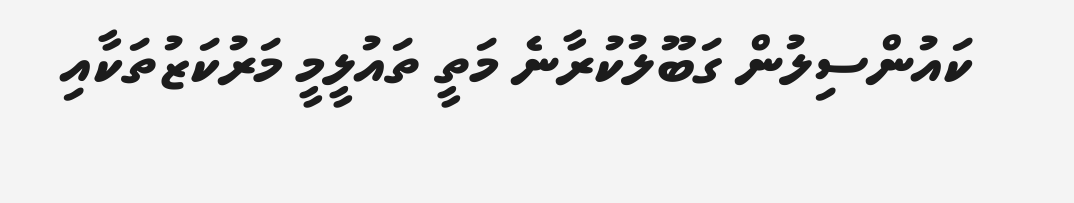ކައުންސިލުން ގަބޫލުކުރާނެ މަތީ ތައުލީމީ މަރުކަޒުތަކާއި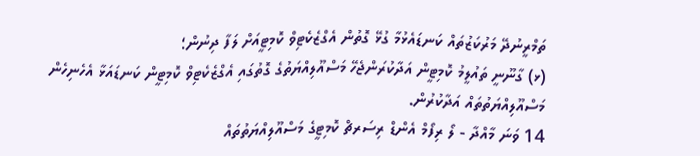ތަމްރީނުދޭ މަރުކަޒުތައް ކަނޑައެޅުމާ ގުޅޭ ގޮތުން އެގްޒެކެޓިވް ކޮމިޓީއަށް ލަފާ ދިނުން؛
(ޅ) ގާނޫނީ ތައުލީމު ކޮމިޓީން އަދާކުރަންޖެހޭ މަސްއޫލިއްޔަތުގެ ގޮތުގައި އެގްޒެކެޓިވް ކޮމިޓީން ކަނޑައަޅާ އެހެނިހެން މަސްއޫލިއްޔަތުތައް އަދާކުރުން.
14 ވަނަ މާއްދާ - ލޯ ރިފޯމް އެންޑް ރިސަރޗް ކޮމިޓީގެ މަސްއޫލިއްޔަތުތައް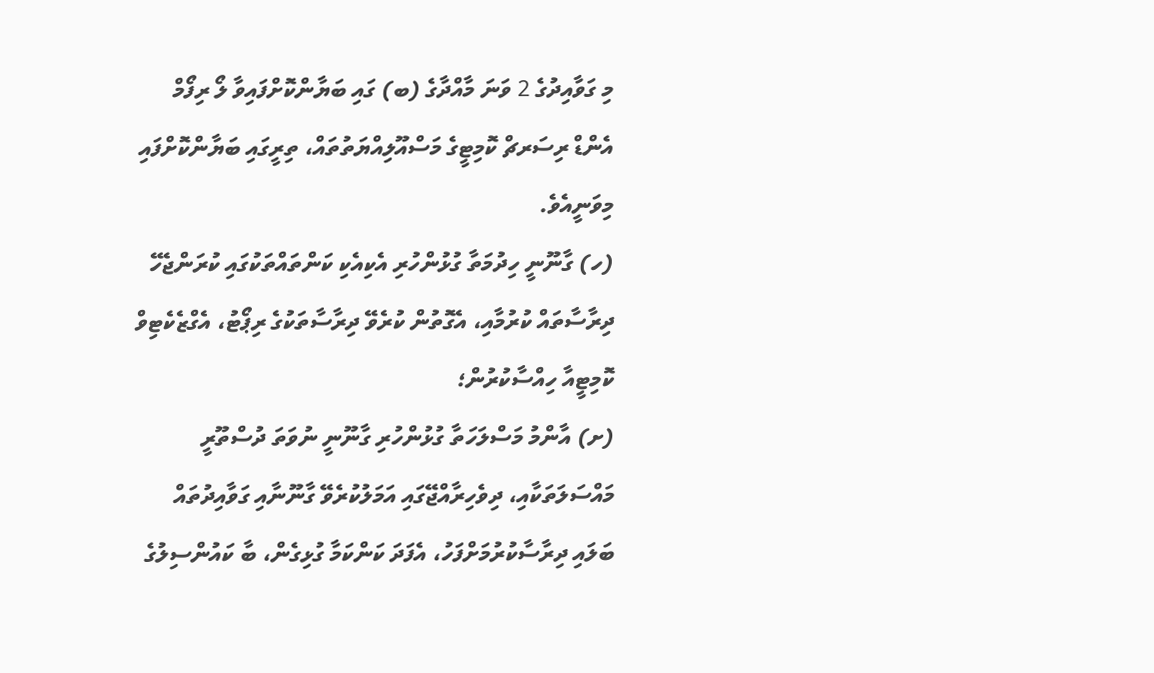މި ގަވާއިދުގެ 2 ވަނަ މާއްދާގެ (ބ) ގައި ބަޔާންކޮށްފައިވާ ލޯ ރިފޯމް އެންޑް ރިސަރޗް ކޮމިޓީގެ މަސްއޫލިއްޔަތުތައް، ތިރީގައި ބަޔާންކޮށްފައި މިވަނީއެވެ.
(ހ) ގާނޫނީ ހިދުމަތާ ގުޅުންހުރި އެކިއެކި ކަންތައްތަކުގައި ކުރަންޖެހޭ ދިރާސާތައް ކުރުމާއި، އެގޮތުން ކުރެވޭ ދިރާސާތަކުގެ ރިޕޯޓު، އެގްޒެކެޓިވް ކޮމިޓީއާ ހިއްސާކުރުން؛
(ށ) އާންމު މަސްލަހަތާ ގުޅުންހުރި ގާނޫނީ ނުވަތަ ދުސްތޫރީ މައްސަލަތަކާއި، ދިވެހިރާއްޖޭގައި އަމަލުކުރެވޭ ގާނޫނާއި ގަވާއިދުތައް ބަލައި ދިރާސާކުރުމަށްފަހު، އެފަދަ ކަންކަމާ ގުޅިގެން، ބާ ކައުންސިލުގެ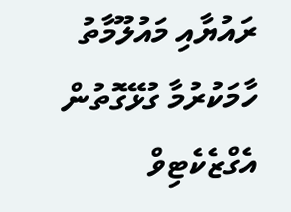ރައުޔާއި މައުލޫމާތު ހާމަކުރުމާ ގުޅޭގޮތުން އެގްޒެކެޓިވް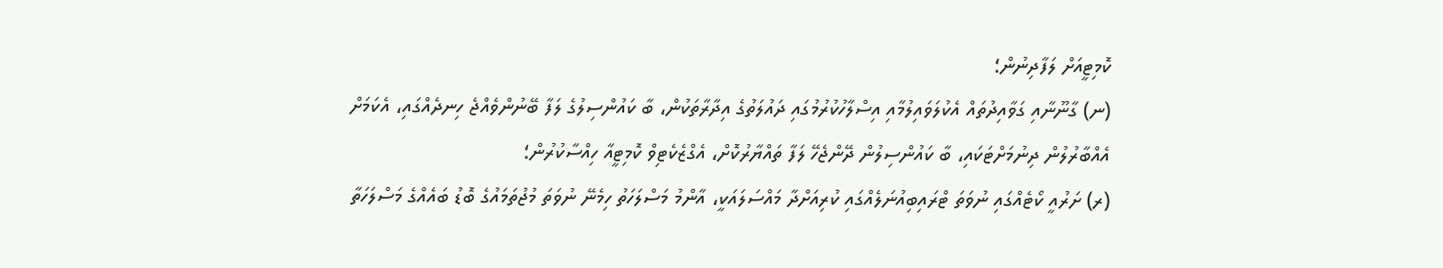ކޮމިޓީއަށް ލަފާދިނުން؛
(ނ) ގާނޫނާއި ގަވާއިދުތައް އެކުލަވައިލުމާއި އިސްލާހުކުރުމުގައި ދައުލަތުގެ އިދާރާތަކުން، ބާ ކައުންސިލުގެ ލަފާ ބޭނުންވެއްޖެ ހިނދެއްގައި، އެކަމަށް އެއްބާރުލުން ދިނުމަށްޓަކައި، ބާ ކައުންސިލުން ދޭންޖެހޭ ލަފާ ތައްޔާރުކޮށް، އެގްޒެކެޓިވް ކޮމިޓީއާ ހިއްސާކުރުން؛
(ރ) ށަރުއީ ކޯޓެއްގައި ނުވަތަ ޓްރައިބިއުނަލެއްގައި ކުރިއަށްދާ މައްސަލައަކީ، އާންމު މަސްލަހަތު ހިމެނޭ ނުވަތަ މުޖުތަމައުގެ ބޮޑު ބައެއްގެ މަސްލަހަތާ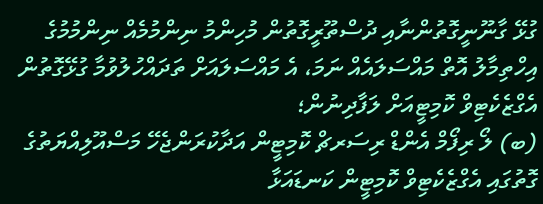ގުޅޭ ގާނޫނީގޮތުންނާއި ދުސްތޫރީގޮތުން މުހިންމު ނިންމުމެއް ނިންމުމުގެ އިހްތިމާލު އޮތް މައްސަލައެއް ނަމަ، އެ މައްސަލައަށް ތަދައްހުލުވުމާ ގުޅޭގޮތުން އެގްޒެކެޓިވް ކޮމިޓީއަށް ލަފާދިނުން؛
(ބ) ލޯ ރިފޯމް އެންޑް ރިސަރޗް ކޮމިޓީން އަދާކުރަންޖެހޭ މަސްއޫލިއްޔަތުގެ ގޮތުގައި އެގްޒެކެޓިވް ކޮމިޓީން ކަނޑައަޅާ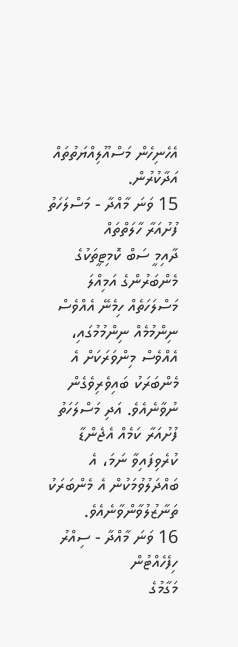އެހެނިހެން މަސްއޫލިއްޔަތުތައް އަދާކުރުން.
15 ވަނަ މާއްދާ - މަސްލަހަތު ފުށުއަރާ ހާލަތްތައް
ދާއިމީ ސަބް ކޮމިޓީތަކުގެ މެންބަރުންގެ އަމިއްލަ މަސްލަހަތެއް ހިމެނޭ އެއްވެސް ނިންމުމެއް ނިންމުމުގައި، އެއްވެސް މިންވަރަކަށް އެ މެންބަރަކު ބައިވެރިވެގެން ނުވާނެއެވެ. އަދި މަސްލަހަތު ފުށުއަރާ ކަމެއް އެޖެންޑާ ކުރެވިފައިވާ ނަމަ، އެ ބައްދަލުވުމަކުން އެ މެންބަރަކު ތަނާޒުލުވާންވާނެއެވެ.
16 ވަނަ މާއްދާ - ސިއްރު ހިފެހެއްޓުން
މަގާމުގެ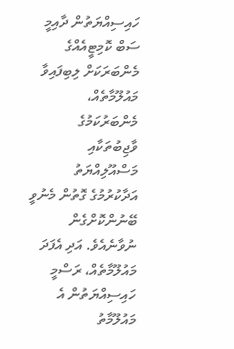ހައިސިއްޔަތުން ދާއިމީ ސަބް ކޮމިޓީއެއްގެ މެންބަރަކަށް ލިބިފައިވާ މައުލޫމާތެއް، މެންބަރުކަމުގެ ވާޖިބުތަކާއި މަސްއޫލިއްޔަތު އަދާކުރުމުގެ ގޮތުން މެނުވީ ބޭނުންކޮށްގެން ނުވާނެއެވެ. އަދި އެފަދަ މައުލޫމާތެއް، ރަސްމީ ހައިސިއްޔަތުން އެ މައުލޫމާތު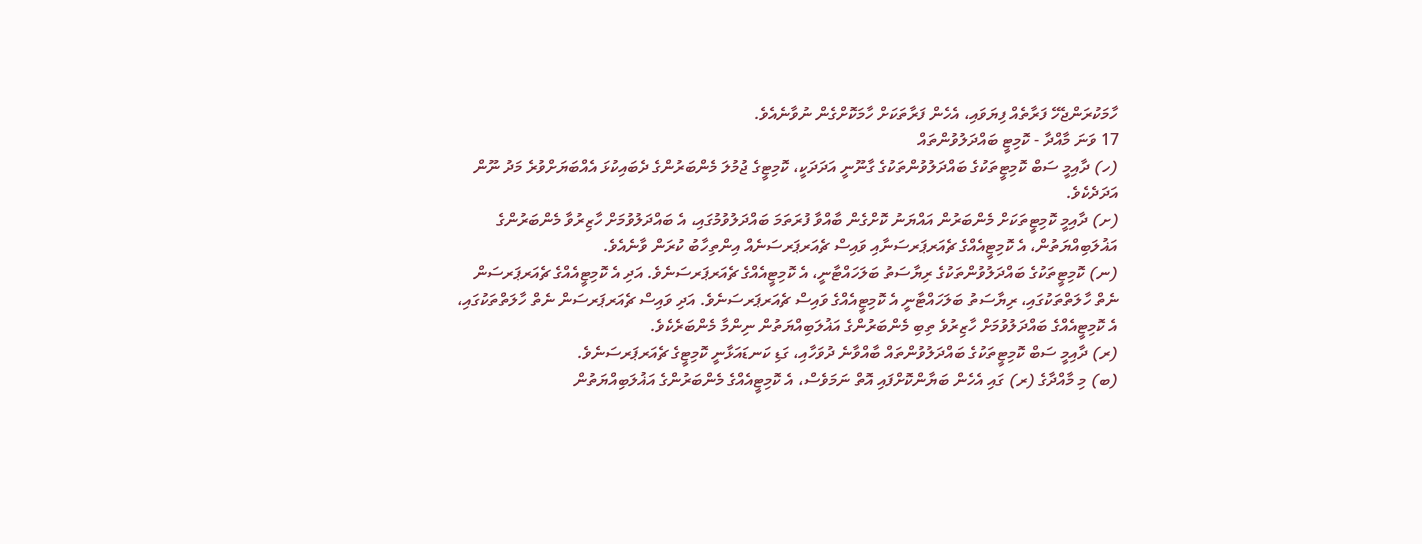ހާމަކުރަންޖެހޭ ފަރާތެއް ފިޔަވައި، އެހެން ފަރާތަކަށް ހާމަކޮށްގެން ނުވާނެއެވެ.
17 ވަނަ މާއްދާ - ކޮމިޓީ ބައްދަލުވުންތައް
(ހ) ދާއިމީ ސަބް ކޮމިޓީތަކުގެ ބައްދަލުވުންތަކުގެ ގާނޫނީ އަދަދަކީ، ކޮމިޓީގެ ޖުމުލަ މެންބަރުންގެ ދެބައިކުޅަ އެއްބަޔަށްވުރެ މަދު ނޫން އަދަދެކެވެ.
(ށ) ދާއިމީ ކޮމިޓީތަކަށް މެންބަރުން އައްޔަނު ކޮށްގެން ބާއްވާ ފުރަތަމަ ބައްދަލުވުމުގައި، އެ ބައްދަލުވުމަށް ހާޒިރުވާ މެންބަރުންގެ އަޣުލަބިއްޔަތުން، އެ ކޮމިޓީއެއްގެ ޗެއަރޕަރސަނާއި ވައިސް ޗެއަރޕަރސަނެއް އިންތިހާބު ކުރަން ވާނެއެވެ.
(ނ) ކޮމިޓީތަކުގެ ބައްދަލުވުންތަކުގެ ރިޔާސަތު ބަލަހައްޓާނީ، އެ ކޮމިޓީއެއްގެ ޗެއަރޕަރސަނެވެ. އަދި އެ ކޮމިޓީއެއްގެ ޗެއަރޕަރސަން ނެތް ހާލަތްތަކުގައި، ރިޔާސަތު ބަލަހައްޓާނީ އެ ކޮމިޓީއެއްގެ ވައިސް ޗެއަރޕަރސަނެވެ. އަދި ވައިސް ޗެއަރޕަރސަން ނެތް ހާލަތްތަކުގައި، އެ ކޮމިޓީއެއްގެ ބައްދަލުވުމަށް ހާޒިރުވެ ތިބި މެންބަރުންގެ އަޣުލަބިއްޔަތުން ނިންމާ މެންބަރެކެވެ.
(ރ) ދާއިމީ ސަބް ކޮމިޓީތަކުގެ ބައްދަލުވުންތައް ބާއްވާނެ ދުވަހާއި، ގަޑި ކަނޑައަޅާނީ ކޮމިޓީގެ ޗެއަރޕަރސަނެވެ.
(ބ) މި މާއްދާގެ (ރ) ގައި އެހެން ބަޔާންކޮށްފައި އޮތް ނަމަވެސް، އެ ކޮމިޓީއެއްގެ މެންބަރުންގެ އަޣުލަބިއްޔަތުން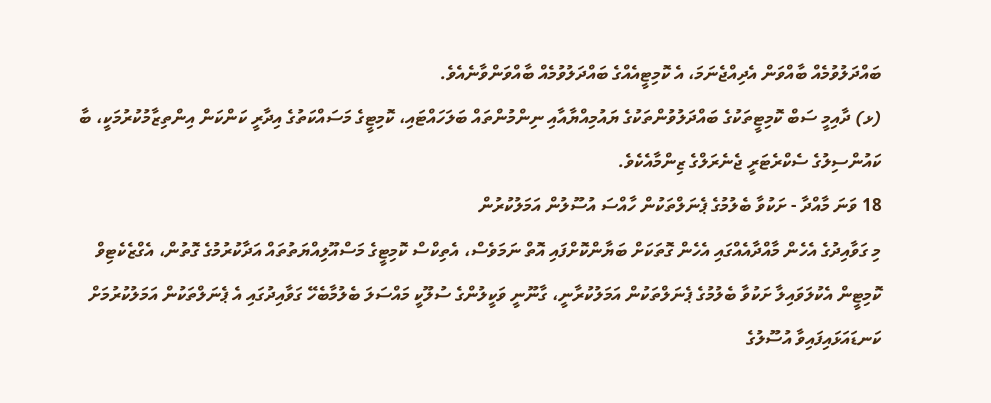ބައްދަލުވުމެއް ބާއްވަން އެދިއްޖެނަމަ، އެ ކޮމިޓީއެއްގެ ބައްދަލުވުމެއް ބާއްވަންވާނެއެވެ.
(ޅ) ދާއިމީ ސަބް ކޮމިޓީތަކުގެ ބައްދަލުވުންތަކުގެ ޔައުމިއްޔާއާއި ނިންމުންތައް ބަލަހައްޓައި، ކޮމިޓީގެ މަސައްކަތުގެ އިދާރީ ކަންކަން އިންތިޒާމުކުރުމަކީ، ބާ ކައުންސިލުގެ ސެކްރެޓަރީ ޖެނެރަލްގެ ޒިންމާއެކެވެ.
18 ވަނަ މާއްދާ - ށަކުވާ ބެލުމުގެ ޕެނަލްތަކުން ހާއްސަ އުސޫލުން އަމަލުކުރުން
މި ގަވާއިދުގެ އެހެން މާއްދާއެއްގައި އެހެން ގޮތަކަށް ބަޔާންކޮށްފައި އޮތް ނަމަވެސް، އެތިކްސް ކޮމިޓީގެ މަސްއޫލިއްޔަތުތައް އަދާކުރުމުގެ ގޮތުން، އެގްޒެކެޓިވް ކޮމިޓީން އެކުލަވައިލާ ށަކުވާ ބެލުމުގެ ޕެނަލްތަކުން އަމަލުކުރާނީ، ގާނޫނީ ވަކީލުންގެ ސުލޫކީ މައްސަލަ ބެލުމާބެހޭ ގަވާއިދުގައި އެ ޕެނަލްތަކުން އަމަލުކުރުމަށް ކަނޑައަޅައިފައިވާ އުސޫލުގެ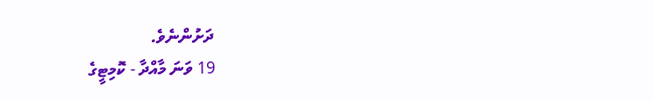ދަށުންނެވެ.
19 ވަނަ މާއްދާ - ކޮމިޓީގެ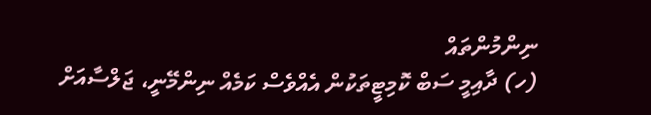ނިންމުންތައް
(ހ) ދާއިމީ ސަބް ކޮމިޓީތަކުން އެއްވެސް ކަމެއް ނިންމޭނީ، ޖަލްސާއަށް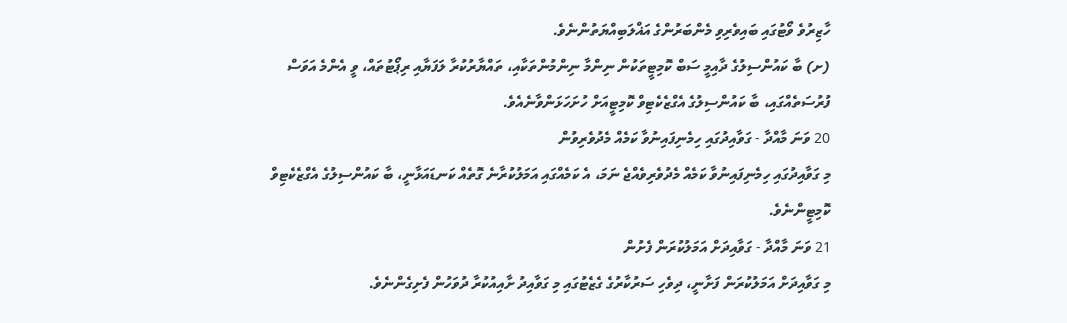ހާޒިރުވެ ވޯޓުގައި ބައިވެރިވި މެންބަރުންގެ އަޣްލަބިއްޔަތުންނެވެ.
(ށ) ބާ ކައުންސިލުގެ ދާއިމީ ސަބް ކޮމިޓީތަކުން ނިންމާ ނިންމުންތަކާއި، ތައްޔާރުކުރާ ލަފަޔާއި ރިޕޯޓުތައް، ވީ އެންމެ އަވަސް ފުރުސަތެއްގައި، ބާ ކައުންސިލުގެ އެގްޒެކެޓިވް ކޮމިޓީއަށް ހުށަހަޅަންވާނެއެވެ.
20 ވަނަ މާއްދާ - ގަވާއިދުގައި ހިމެނިފައިނުވާ ކަމެއް މެދުވެރިވުން
މި ގަވާއިދުގައި ހިމެނިފައިނުވާ ކަމެއް މެދުވެރިވެއްޖެ ނަމަ، އެ ކަމެއްގައި އަމަލުކުރާނެ ގޮތެއް ކަނޑައަޅާނީ، ބާ ކައުންސިލުގެ އެގްޒެކެޓިވް ކޮމިޓީންނެވެ.
21 ވަނަ މާއްދާ - ގަވާއިދަށް އަމަލުކުރަން ފެށުން
މި ގަވާއިދަށް އަމަލުކުރަން ފަށާނީ، ދިވެހި ސަރުކާރުގެ ގެޒެޓުގައި މި ގަވާއިދު ށާއިއުކުރާ ދުވަހުން ފެށިގެންނެވެ.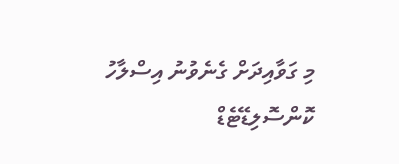މި ގަވާއިދަށް ގެނެވުނު އިސްލާހު
ކޮންސޮލިޑޭޓެޑް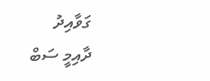ގަވާއިދު
ދާއިމީ ސަބް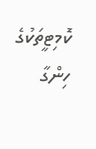ކޮމިޓީތަކުގެ ހިންގާ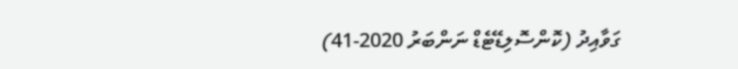ގަވާއިދު (ކޮންސޮލިޑޭޓެޑް ނަންބަރު 2020-41)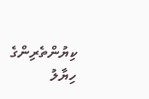ކިޔުންތެރިންގެ ހިޔާލު